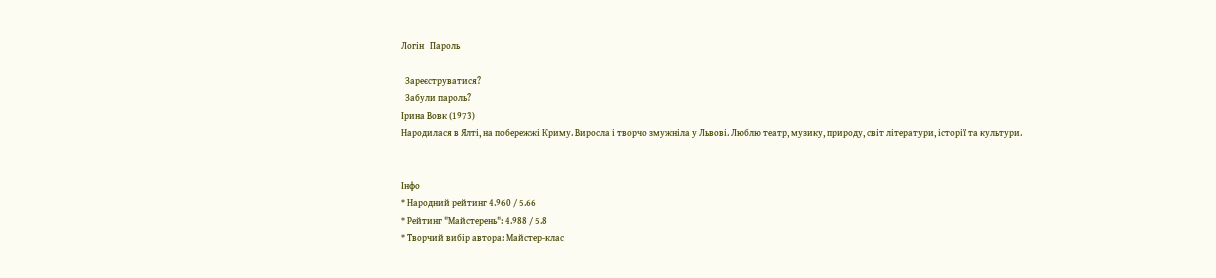Логін   Пароль

  Зареєструватися?
  Забули пароль?
Ірина Вовк (1973)
Народилася в Ялті, на побережжі Криму. Виросла і творчо змужніла у Львові. Люблю театр, музику, природу, світ літератури, історії та культури.


Інфо
* Народний рейтинг 4.960 / 5.66
* Рейтинг "Майстерень": 4.988 / 5.8
* Творчий вибір автора: Майстер-клас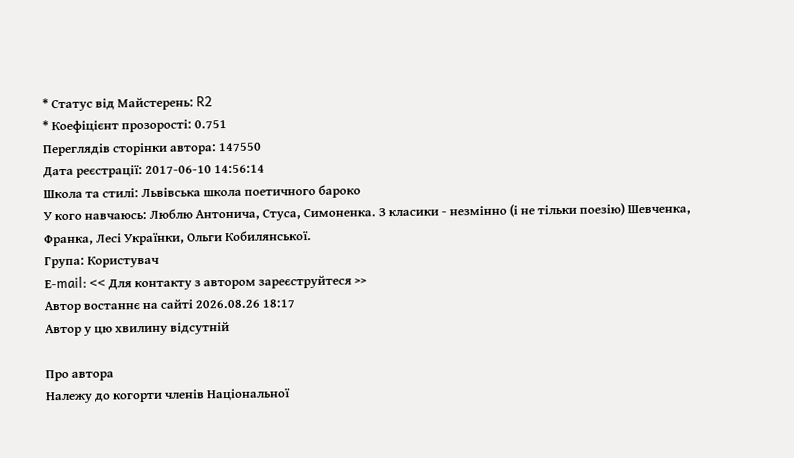* Статус від Майстерень: R2
* Коефіцієнт прозорості: 0.751
Переглядів сторінки автора: 147550
Дата реєстрації: 2017-06-10 14:56:14
Школа та стилі: Львівська школа поетичного бароко
У кого навчаюсь: Люблю Антонича, Стуса, Симоненка. З класики - незмінно (і не тільки поезію) Шевченка, Франка, Лесі Українки, Ольги Кобилянської.
Група: Користувач
Е-mail: << Для контакту з автором зареєструйтеся >>
Автор востаннє на сайті 2026.08.26 18:17
Автор у цю хвилину відсутній

Про автора
Належу до когорти членів Національної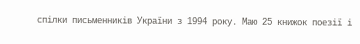спілки письменників України з 1994 року. Маю 25 книжок поезії і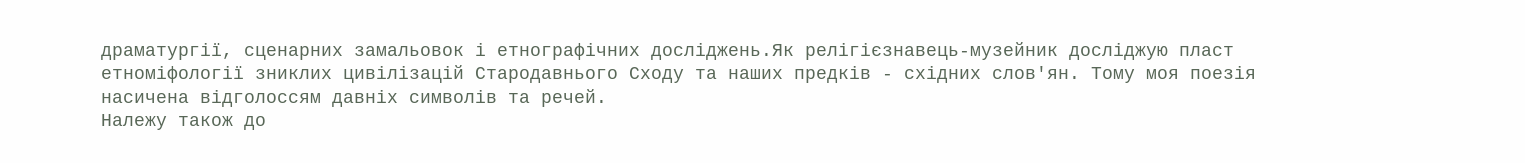драматургії, сценарних замальовок і етнографічних досліджень.Як релігієзнавець-музейник досліджую пласт етноміфології зниклих цивілізацій Стародавнього Сходу та наших предків - східних слов'ян. Тому моя поезія насичена відголоссям давніх символів та речей.
Належу також до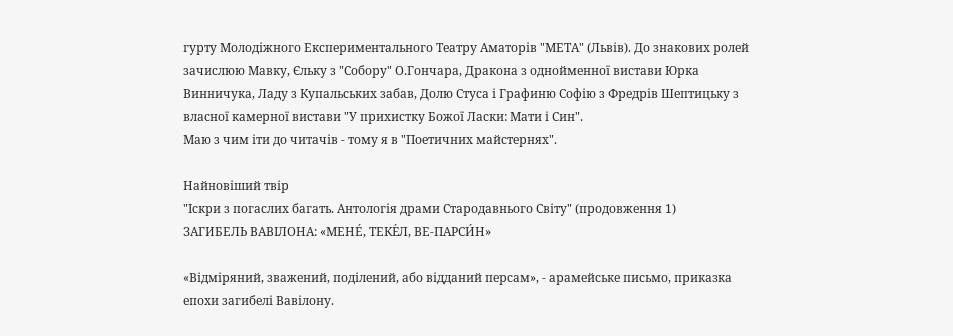гурту Молодіжного Експериментального Театру Аматорів "МЕТА" (Львів). До знакових ролей зачислюю Мавку, Єльку з "Собору" О.Гончара, Дракона з однойменної вистави Юрка Винничука, Ладу з Купальських забав, Долю Стуса і Графиню Софію з Фредрів Шептицьку з власної камерної вистави "У прихистку Божої Ласки: Мати і Син".
Маю з чим іти до читачів - тому я в "Поетичних майстернях".

Найновіший твір
"Іскри з погаслих багать. Антологія драми Стародавнього Світу" (продовження 1)
ЗАГИБЕЛЬ ВАВІЛОНА: «МЕНЕ́, ТЕКЕ́Л, ВЕ-ПАРСИ́Н»

«Відміряний, зважений, поділений, або відданий персам», - арамейське письмо, приказка епохи загибелі Вавілону.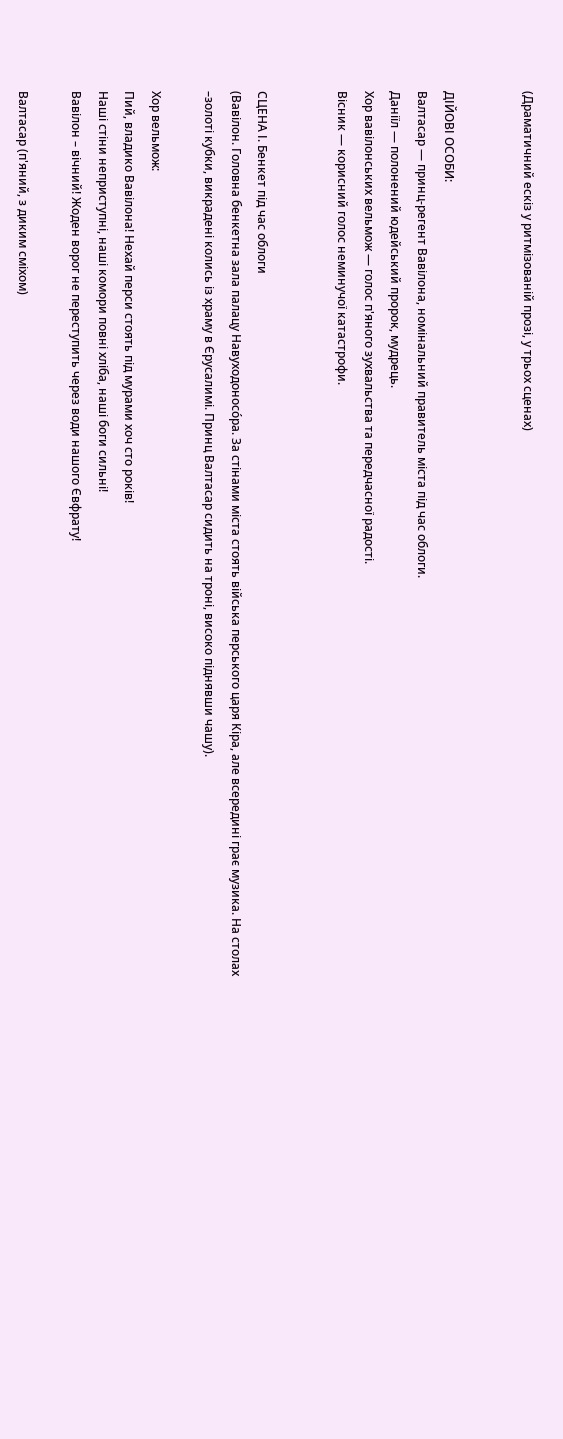(Драматичний ескіз у ритмізованій прозі, у трьох сценах)


ДІЙОВІ ОСОБИ:
Валтасар — принц-регент Вавілона, номінальний правитель міста під час облоги.
Даніїл — полонений юдейський пророк, мудрець.
Хор вавілонських вельмож — голос п'яного зухвальства та передчасної радості.
Вісник — корисний голос неминучої катастрофи.


СЦЕНА І. Бенкет під час облоги
(Вавілон. Головна бенкетна зала палацу Навуходоносо́ра. За стінами міста стоять війська перського царя Кіра, але всередині грає музика. На столах –золоті кубки, викрадені колись із храму в Єрусалимі. Принц Валтасар сидить на троні, високо піднявши чашу).

Хор вельмож:
Пий, владико Вавілона! Нехай перси стоять під мурами хоч сто років!
Наші стіни неприступні, наші комори повні хліба, наші боги сильні!
Вавілон – вічний! Жоден ворог не переступить через води нашого Євфрату!

Валтасар (п'яний, з диким сміхом)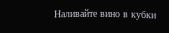Наливайте вино в кубки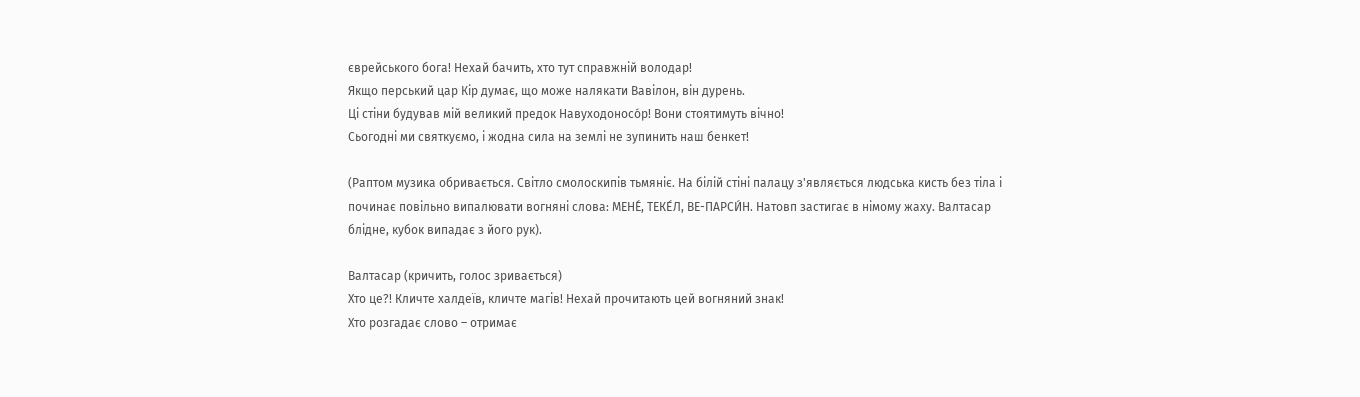єврейського бога! Нехай бачить, хто тут справжній володар!
Якщо перський цар Кір думає, що може налякати Вавілон, він дурень.
Ці стіни будував мій великий предок Навуходоносо́р! Вони стоятимуть вічно!
Сьогодні ми святкуємо, і жодна сила на землі не зупинить наш бенкет!

(Раптом музика обривається. Світло смолоскипів тьмяніє. На білій стіні палацу з'являється людська кисть без тіла і починає повільно випалювати вогняні слова: МЕНЕ́, ТЕКЕ́Л, ВЕ-ПАРСИ́Н. Натовп застигає в німому жаху. Валтасар блідне, кубок випадає з його рук).

Валтасар (кричить, голос зривається)
Хто це?! Кличте халдеїв, кличте магів! Нехай прочитають цей вогняний знак!
Хто розгадає слово – отримає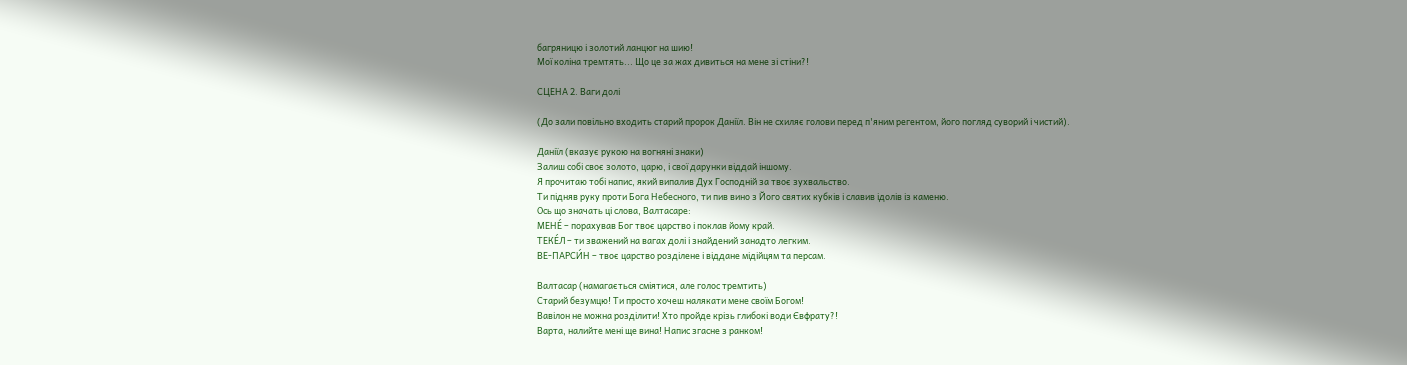багряницю і золотий ланцюг на шию!
Мої коліна тремтять... Що це за жах дивиться на мене зі стіни?!

СЦЕНА 2. Ваги долі

(До зали повільно входить старий пророк Даніїл. Він не схиляє голови перед п'яним регентом, його погляд суворий і чистий).

Даніїл (вказує рукою на вогняні знаки)
Залиш собі своє золото, царю, і свої дарунки віддай іншому.
Я прочитаю тобі напис, який випалив Дух Господній за твоє зухвальство.
Ти підняв руку проти Бога Небесного, ти пив вино з Його святих кубків і славив ідолів із каменю.
Ось що значать ці слова, Валтасаре:
МЕНЕ́ – порахував Бог твоє царство і поклав йому край.
ТЕКЕ́Л – ти зважений на вагах долі і знайдений занадто легким.
ВЕ-ПАРСИ́Н – твоє царство розділене і віддане мідійцям та персам.

Валтасар (намагається сміятися, але голос тремтить)
Старий безумцю! Ти просто хочеш налякати мене своїм Богом!
Вавілон не можна розділити! Хто пройде крізь глибокі води Євфрату?!
Варта, налийте мені ще вина! Напис згасне з ранком!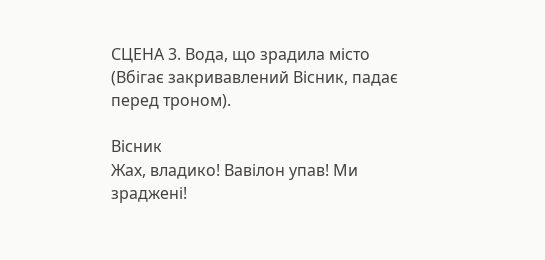СЦЕНА 3. Вода, що зрадила місто
(Вбігає закривавлений Вісник, падає перед троном).

Вісник
Жах, владико! Вавілон упав! Ми зраджені!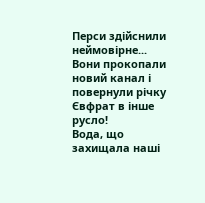Перси здійснили неймовірне... Вони прокопали новий канал і повернули річку Євфрат в інше русло!
Вода, що захищала наші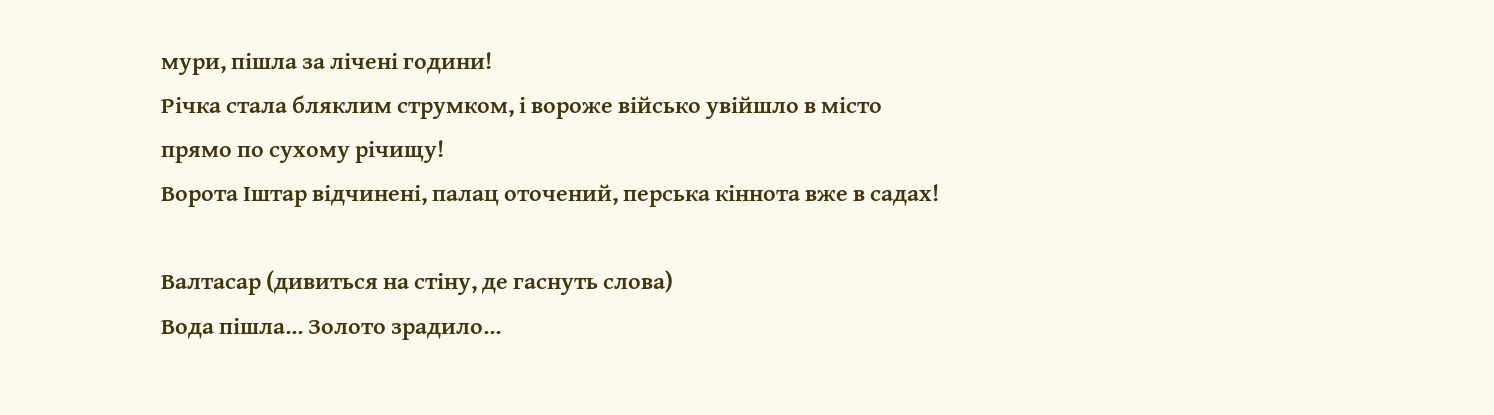мури, пішла за лічені години!
Річка стала бляклим струмком, і вороже військо увійшло в місто прямо по сухому річищу!
Ворота Іштар відчинені, палац оточений, перська кіннота вже в садах!

Валтасар (дивиться на стіну, де гаснуть слова)
Вода пішла... Золото зрадило...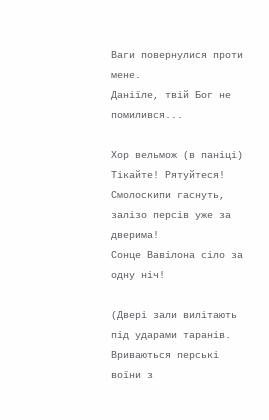Ваги повернулися проти мене.
Даніїле, твій Бог не помилився...

Хор вельмож (в паніці)
Тікайте! Рятуйтеся! Смолоскипи гаснуть, залізо персів уже за дверима!
Сонце Вавілона сіло за одну ніч!

(Двері зали вилітають під ударами таранів. Вриваються перські воїни з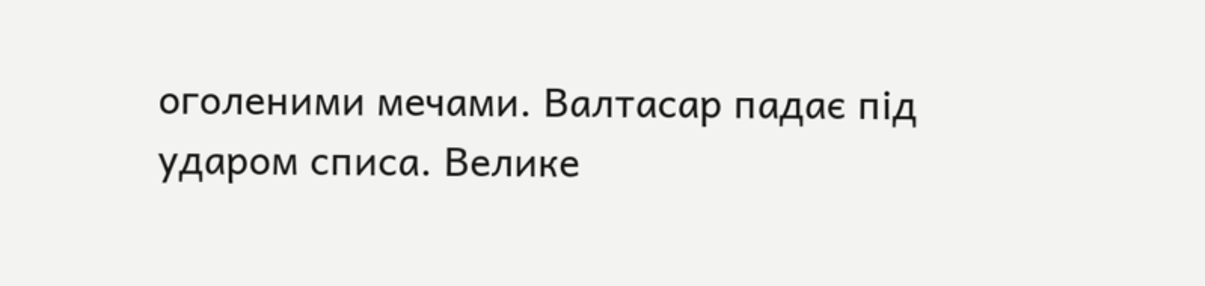оголеними мечами. Валтасар падає під ударом списа. Велике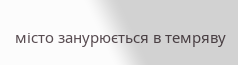місто занурюється в темряву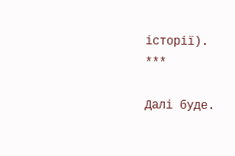історії).
***

Далі буде.